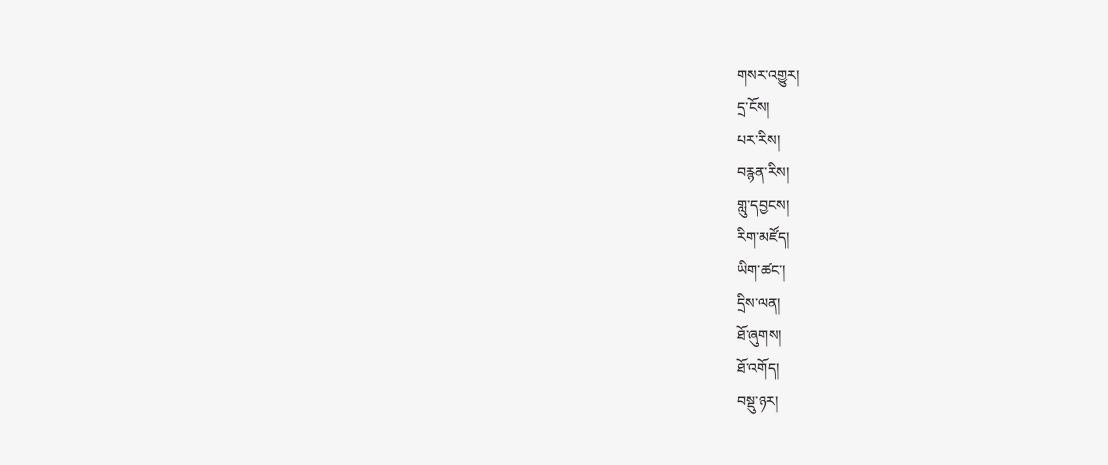གསར་འགྱུར།
དྲ་ངོས།
པར་རིས།
བརྙན་རིས།
གླུ་དབྱངས།
རིག་མཛོད།
ཡིག་ཚང་།
དྲིས་ལན།
ཐོ་ཞུགས།
ཐོ་འགོད།
བསྡུ་ཉར།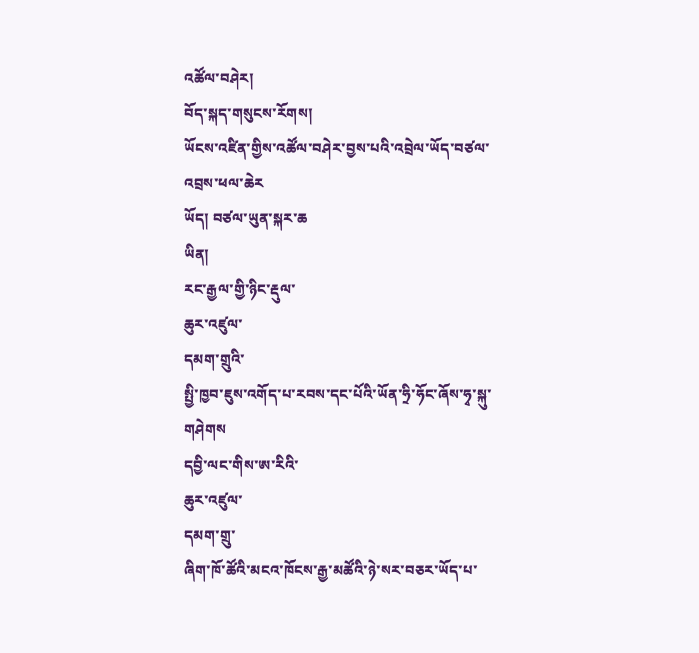འཚོལ་བཤེར།
བོད་སྐད་གསུངས་རོགས།
ཡོངས་འཛིན་གྱིས་འཚོལ་བཤེར་བྱས་པའི་འབྲེལ་ཡོད་བཙལ་འབྲས་ཕལ་ཆེར
ཡོད། བཙལ་ཡུན་སྐར་ཆ
ཡིན།
རང་རྒྱལ་གྱི་ཉིང་རྡུལ་
ཆུར་འཛུལ་
དམག་གྲུའི་
སྤྱི་ཁྱབ་ཇུས་འགོད་པ་རབས་དང་པོའི་ཡོན་ཧྲི་ཧོང་ཞོས་ཧྭ་སྐུ་གཤེགས
དབྱི་ལང་གིས་ཨ་རིའི་
ཆུར་འཛུལ་
དམག་གྲུ་
ཞིག་ཁོ་ཚོའི་མངའ་ཁོངས་རྒྱ་མཚོའི་ཉེ་སར་བཅར་ཡོད་པ་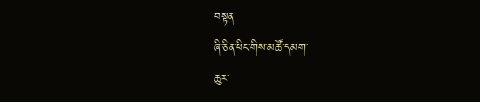བསྟན
ཞི་ཅིན་ཕིང་གིས་མཚོ་དམག་
ཆུར་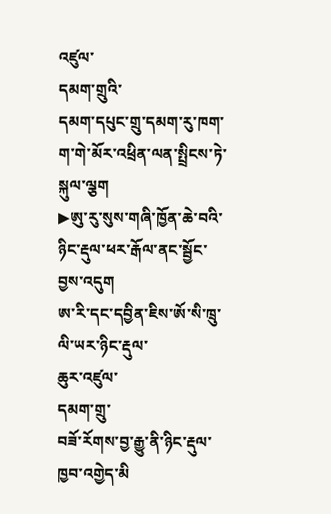འཛུལ་
དམག་གྲུའི་
དམག་དཔུང་གྲུ་དམག་རུ་ཁག་ག་གེ་མོར་འཕྲིན་ལན་སྤྲིངས་ཏེ་སྐུལ་ལྕག
▶ཨུ་རུ་སུས་གཞི་ཁྱོན་ཆེ་བའི་ཉིང་རྡུལ་ཕར་རྒོལ་ནང་སྦྱོང་བྱས་འདུག
ཨ་རི་དང་དབྱིན་ཇིས་ཨོ་སི་ཁྲུ་ལི་ཡར་ཉིང་རྡུལ་
ཆུར་འཛུལ་
དམག་གྲུ་
བཟོ་རོགས་བྱ་རྒྱུ་ནི་ཉིང་རྡུལ་ཁྱབ་འགྱེད་མི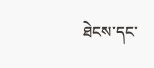ཐེངས་དང་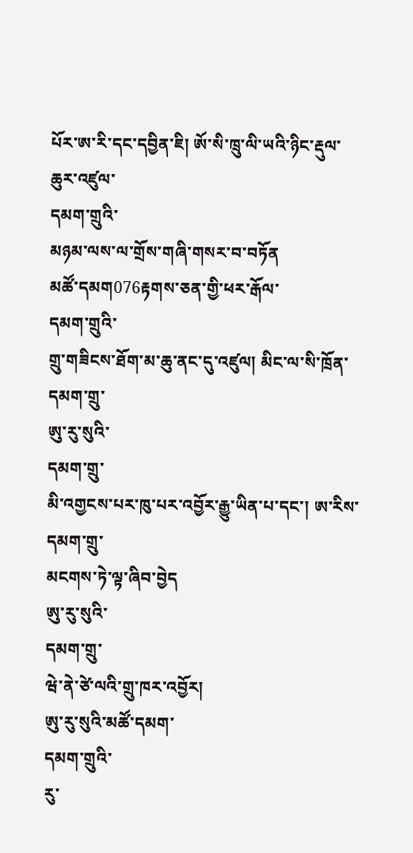པོར་ཨ་རི་དང་དབྱིན་ཇི། ཨོ་སི་ཁྲུ་ལི་ཡའི་ཉིང་རྡུལ་
ཆུར་འཛུལ་
དམག་གྲུའི་
མཉམ་ལས་ལ་གྲོས་གཞི་གསར་བ་བཏོན
མཚོ་དམག076རྟགས་ཅན་གྱི་ཕར་རྒོལ་
དམག་གྲུའི་
གྲུ་གཟིངས་ཐོག་མ་ཆུ་ནང་དུ་འཛུལ། མིང་ལ་སི་ཁྲོན་
དམག་གྲུ་
ཨུ་རུ་སུའི་
དམག་གྲུ་
མི་འགྱངས་པར་ཁུ་པར་འབྱོར་རྒྱུ་ཡིན་པ་དང་། ཨ་རིས་
དམག་གྲུ་
མངགས་ཏེ་ལྟ་ཞིབ་བྱེད
ཨུ་རུ་སུའི་
དམག་གྲུ་
ཝེ་ནེ་ཙེ་ལའི་གྲུ་ཁར་འབྱོར།
ཨུ་རུ་སུའི་མཚོ་དམག་
དམག་གྲུའི་
རུ་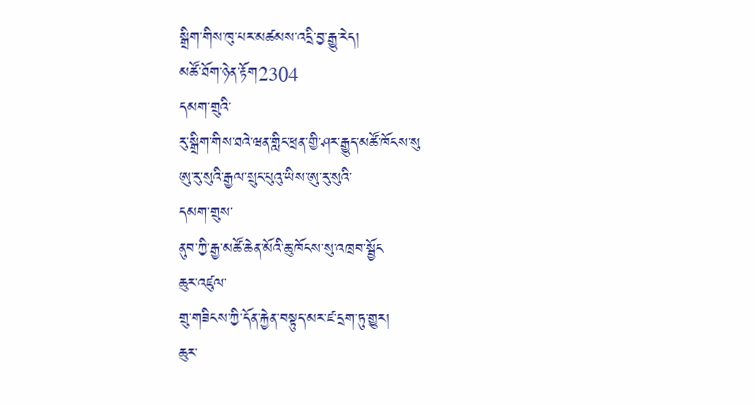སྒྲིག་གིས་ཁུ་པར་མཚམས་འདྲི་བྱ་རྒྱུ་རེད།
མཚོ་ཐོག་ཉེན་རྟོག2304
དམག་གྲུའི་
རུ་སྒྲིག་གིས་ཐའེ་ཝན་གླིང་ཕྲན་གྱི་ཤར་རྒྱུད་མཚོ་ཁོངས་སུ
ཨུ་རུ་སུའི་རྒྱལ་སྲུང་པུའུ་ཡིས་ཨུ་རུ་སུའི་
དམག་གྲུས་
ནུབ་ཀྱི་རྒྱ་མཚོ་ཆེན་མོའི་ཆུ་ཁོངས་སུ་འཁྲབ་སྦྱོང
ཆུར་འཛུལ་
གྲུ་གཟིངས་ཀྱི་དོན་རྐྱེན་བསྟུད་མར་ཛ་དྲག་ཏུ་གྱུར།
ཆུར་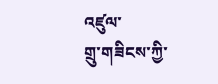འཛུལ་
གྲུ་གཟིངས་ཀྱི་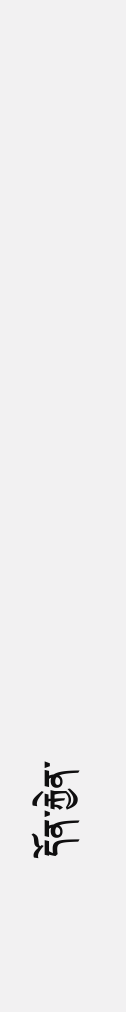དོན་རྐྱེན་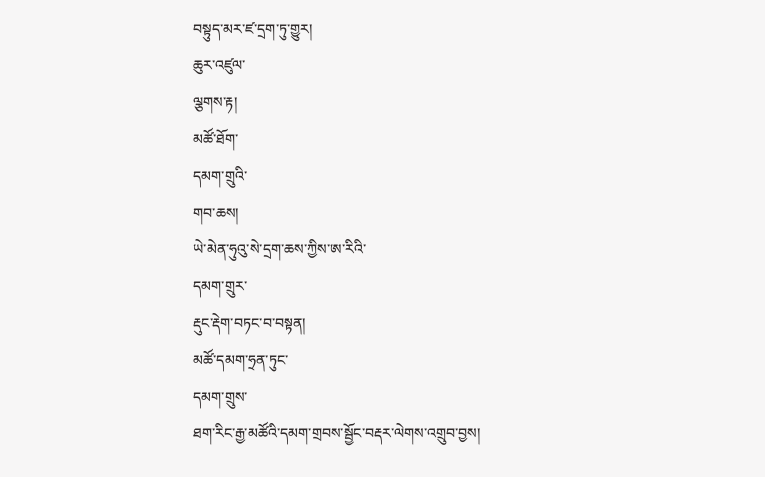བསྟུད་མར་ཛ་དྲག་ཏུ་གྱུར།
ཆུར་འཛུལ་
ལྕགས་རྟ།
མཚོ་ཐོག་
དམག་གྲུའི་
གབ་ཆས།
ཡེ་མེན་ཧུའུ་སེ་དྲག་ཆས་ཀྱིས་ཨ་རིའི་
དམག་གྲུར་
རྡུང་རྡེག་བཏང་བ་བསྟན།
མཚོ་དམག་ཧྲན་ཏུང་
དམག་གྲུས་
ཐག་རིང་རྒྱ་མཚོའི་དམག་གྲབས་སྦྱོང་བརྡར་ལེགས་འགྲུབ་བྱས།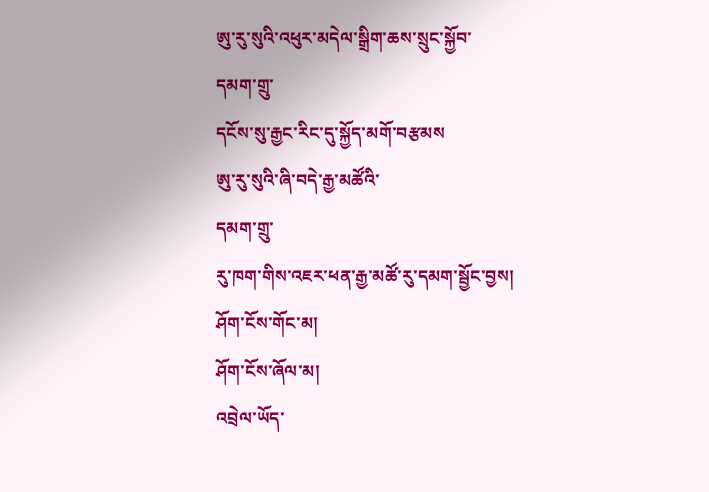ཨུ་རུ་སུའི་འཕུར་མདེལ་སྒྲིག་ཆས་སྲུང་སྐྱོབ་
དམག་གྲུ་
དངོས་སུ་རྒྱང་རིང་དུ་སྐྱོད་མགོ་བརྩམས
ཨུ་རུ་སུའི་ཞི་བདེ་རྒྱ་མཚོའི་
དམག་གྲུ་
རུ་ཁག་གིས་འཇར་ཕན་རྒྱ་མཚོ་རུ་དམག་སྦྱོང་བྱས།
ཤོག་ངོས་གོང་མ།
ཤོག་ངོས་ཞོལ་མ།
འབྲེལ་ཡོད་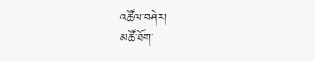འཚོལ་བཤེར།
མཚོ་ཐོག་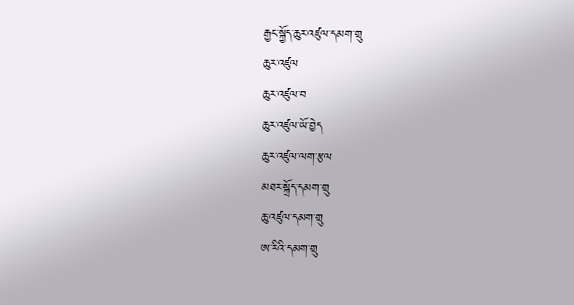རྒྱང་སྐྱོད་ཆུར་འཛུལ་དམག་གྲུ
ཆུར་འཛུལ
ཆུར་འཛུལ་བ
ཆུར་འཛུལ་ཡོ་བྱེད
ཆུར་འཛུལ་ལག་རྩལ
མཐར་སྐྲོད་དམག་གྲུ
ཆུ་འཛུལ་དམག་གྲུ
ཨ་རིའི་དམག་གྲུ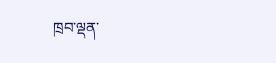ཁྲབ་ལྡན་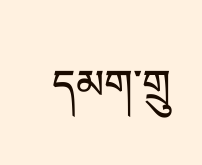དམག་གྲུ